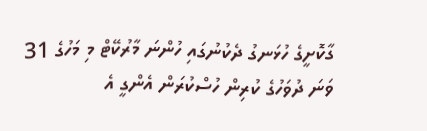ގާކޮށީގެ ހުޅަނގު ދެކުނުގައި ހުންނަ މާރުކޭޓް މި މަހުގެ 31 ވަނަ ދުވަހުގެ ކުރިން ހުސްކުރަން އެންގީ އެ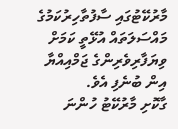މާރުކޭޓުގައި ސާފުތާހިރުކަމުގެ މައްސަލަތައް އުޅޭތީ ކަމަށް ވިޔަފާރިވެރިންގެ ޖަމްއިއްޔާ އިން ބުނެފި އެވެ.
ގާކޮށި މާރުކޭޓު ހުންނަ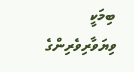ބިމަކީ ވިޔަވާރިވެރިންގެ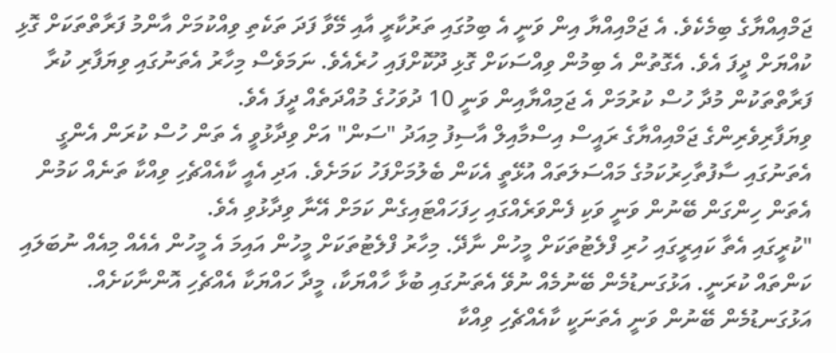ޖަމްއިއްޔާގެ ބިމެކެވެ. އެ ޖަމްއިއްޔާ އިން ވަނީ އެ ބިމުގައި ތަރުކާރީ އާއި މޭވާ ފަދަ ތަކެތި ވިއްކުމަށް އާންމު ފަރާތްތަކަށް ގޮޅި ކުއްޔަށް ދީފަ އެވެ. އެގޮތުން އެ ބިމުން ވިއްސަކަށް ގޮޅި ދޫކޮށްފައި ހުރެއެވެ. ނަމަވެސް މިހާރު އެތަނުގައި ވިޔަފާރި ކުރާ ފަރާތްތަކުން މުދާ ހުސް ކުރުމަށް އެ ޖަމިއްޔާއިން ވަނީ 10 ދުވަހުގެ މުއްދަތެއް ދީފަ އެވެ.
ވިޔަފާރިވެރިންގެ ޖަމްއިއްޔާގެ ރައީސް އިސްމާއިލް އާސިފު މިއަދު "ސަން" އަށް ވިދާޅުވީ އެ ތަން ހުސް ކުރަން އެންގީ އެތަނުގައި ސާފުތާހިރުކަމުގެ މައްސަލަތައް އުޅޭތީ އެކަން ބެލުމަށްފަހު ކަމަށެވެ. އަދި އެއީ ކާއެއްޗެހި ވިއްކާ ތަނެއް ކަމުން އެތަން ހިންގަން ބޭނުން ވަނީ ވަކި ފެންވަރެއްގައި ހިފަހައްޓައިގެން ކަމަށް އޭނާ ވިދާޅުވި އެވެ.
"ކުރީގައި އެތާ ކައިރީގައި ހުރި ފްލެޓުތަކަށް މީހުން ނާދޭ. މިހާރު ފްލެޓުތަކަށް މީހުން އައިމަ އެ މީހުން އެއެއް މިއެއް ނުބަލައި ކަންތައް ކުރަނީ. އަޅުގަނޑުމެން ބޭނުމެއް ނުވޭ އެތަނުގައި ބުޅާ ހާއްޔަކާ، މީދާ ހައްޔަކާ އެއްޗެހި އޮންނާކަށެއް. އަޅުގަނޑުމެން ބޭނުން ވަނީ އެތަނަކީ ކާއެއްޗެހި ވިއްކާ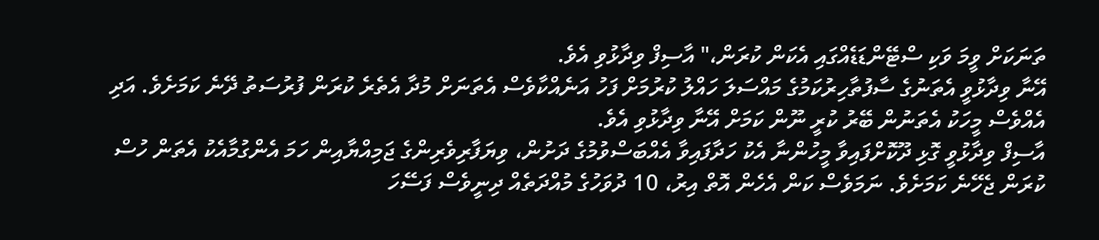ތަނަކަށް ވީމަ ވަކި ސްޓޭންޑަޑެއްގައި އެކަން ކުރަން،" އާސިފް ވިދާޅުވި އެވެ.
އޭނާ ވިދާޅުވީ އެތަނުގެ ސާފުތާހިރުކަމުގެ މައްސަލަ ހައްލު ކުރުމަށް ފަހު އަނެއްކާވެސް އެތަނަށް މުދާ އެތެރެ ކުރަން ފުރުސަތު ދޭނެ ކަމަށެވެ. އަދި އެއްވެސް މީހަކު އެތަނުން ބޭރު ކުރީ ނޫން ކަމަށް އޭނާ ވިދާޅުވި އެވެ.
އާސިފް ވިދާޅުވީ ގޮޅި ދޫކޮށްފައިވާ މީހުންނާ އެކު ހަދާފައިވާ އެއްބަސްވުމުގެ ދަށުން، ވިޔަފާރިވެރިންގެ ޖަމިއްޔާއިން ހަމަ އެންގުމާއެކު އެތަން ހުސް ކުރަން ޖެހޭނެ ކަމަށެވެ. ނަމަވެސް ކަން އެހެން އޮތް އިރު، 10 ދުވަހުގެ މުއްދަތެއް ދިނީވެސް ފަސޭހަ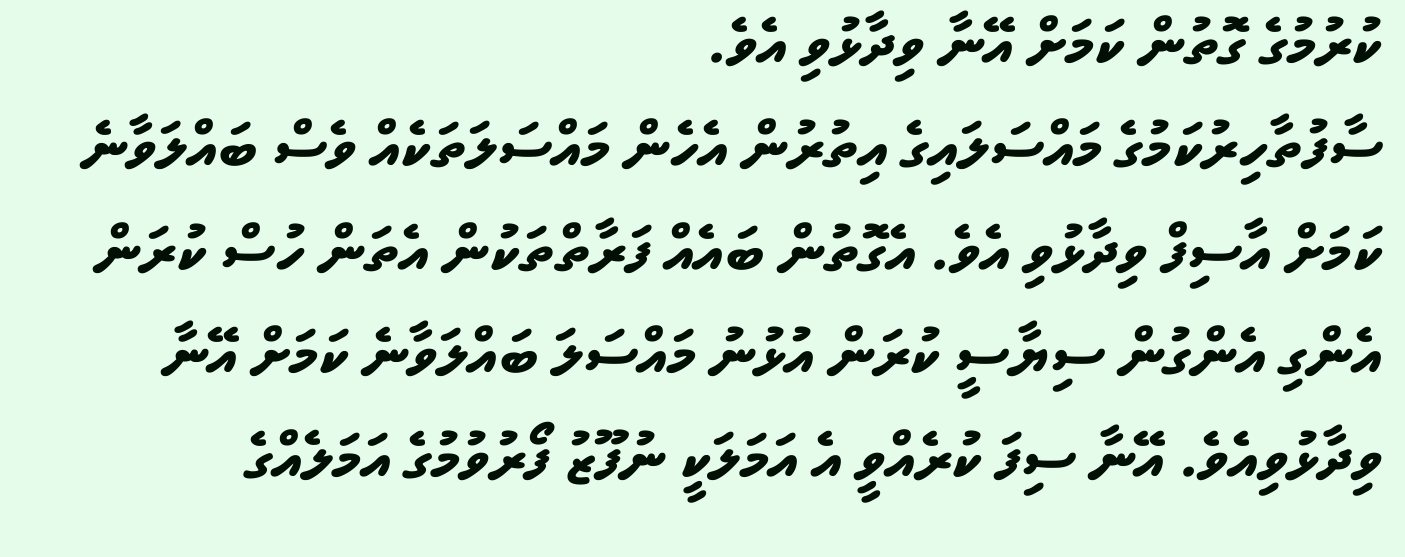ކުރުމުގެ ގޮތުން ކަމަށް އޭނާ ވިދާޅުވި އެވެ.
ސާފުތާހިރުކަމުގެ މައްސަލައިގެ އިތުރުން އެހެން މައްސަލަތަކެއް ވެސް ބައްލަވާނެ ކަމަށް އާސިފް ވިދާޅުވި އެވެ. އެގޮތުން ބައެއް ފަރާތްތަކުން އެތަން ހުސް ކުރަން އެންގި އެންގުން ސިޔާސީ ކުރަން އުޅުނު މައްސަލަ ބައްލަވާނެ ކަމަށް އޭނާ ވިދާޅުވިއެވެ. އޭނާ ސިފަ ކުރެއްވީ އެ އަމަލަކީ ނުފޫޒު ފޯރުވުމުގެ އަމަލެއްގެ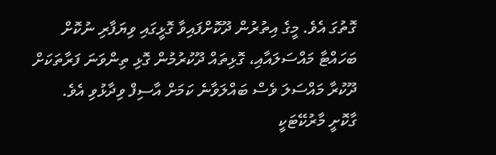ގޮތުގަ އެވެ. މީގެ އިތުރުން ދޫކޮށްފައިވާ ގޮޅީގައި ވިޔަފާރި ނުކޮށް ބަހައްޓާ މައްސަލައާއި، ގޮޅިތައް ދޫކުރުމުން ގޮޅި ތިންވަނަ ފަރާތަކަށް ދޫކުރާ މައްސަލަ ވެސް ބައްލަވާނެ ކަމަށް އާސިފް ވިދާޅުވި އެވެ.
ގާކޮށީ މާރުކޭޓަކީ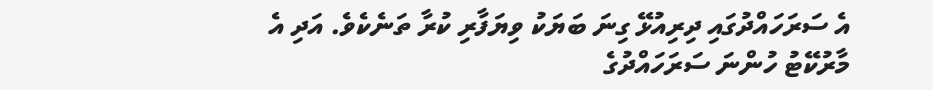އެ ސަރަހައްދުގައި ދިރިއުޅޭ ގިނަ ބަޔަކު ވިޔަފާރި ކުރާ ތަނެކެވެ. އަދި އެ މާރުކޭޓު ހުންނަ ސަރަހައްދުގެ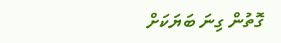ގޮތުން ގިނަ ބަޔަކަށް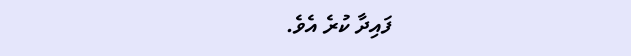ފައިދާ ކުރެ އެވެ.